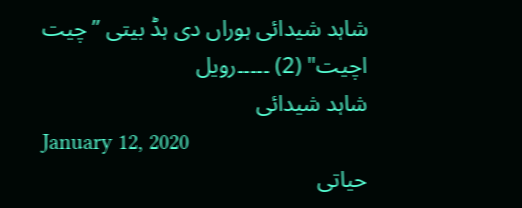شاہد شیدائی ہوراں دی ہڈ بیتی ”چیت اچیت" (2) ۔۔۔۔۔رویل
شاہد شیدائی
January 12, 2020
حیاتی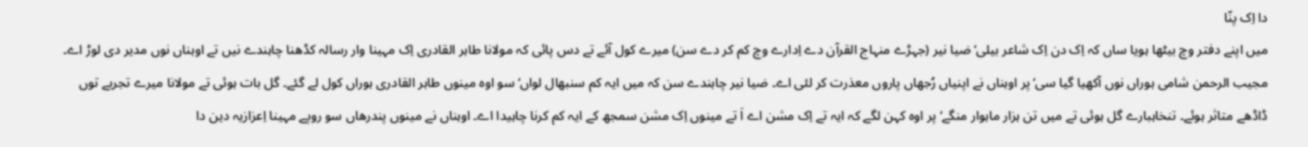دا اِک پنّا
میں اپنے دفتر وچ بیٹھا ہویا ساں کہ اِک دن اِک شاعر بیلی‘ ضیا نیر (جہڑے منہاج القرآن دے اِدارے وچ کم کر دے سن) میرے کول آئے تے دس پائی کہ مولانا طاہر القادری اِک مہینا وار رسالہ کڈھنا چاہندے نیں تے اوہناں نوں مدیر دی لوڑ اے۔ مجیب الرحمن شامی ہوراں نوں آکھیا گیا سی‘پر اوہناں نے اپنیاں رُجھاں پاروں معذرت کر لئی اے۔ ضیا نیر چاہندے سن کہ میں ایہ کم سنبھال لواں‘ سو اوہ مینوں طاہر القادری ہوراں کول لے گئے۔ گل بات ہوئی تے مولانا میرے تجربے توں ڈاڈھے متاثر ہوئے۔ تنخاہبارے گل ہوئی تے میں تن ہزار ماہوار منگے‘ پر اوہ کہن لگے کہ ایہ تے اِک مشن اے اَ تے مینوں اِک مشن سمجھ کے ایہ کم کرنا چاہیدا اے۔ اوہناں نے مینوں پندرھاں سو روپے مہینا اِعزازیہ دین دا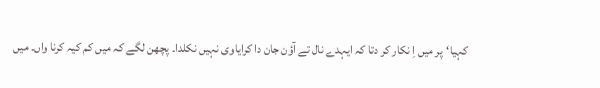کہیا‘پر میں اِ نکار کر دتا کہ ایہدے نال تے آؤن جان دا کرایاوی نہیں نکلدا۔ پچھن لگے کہ میں کم کیہ کرنا واں۔ میں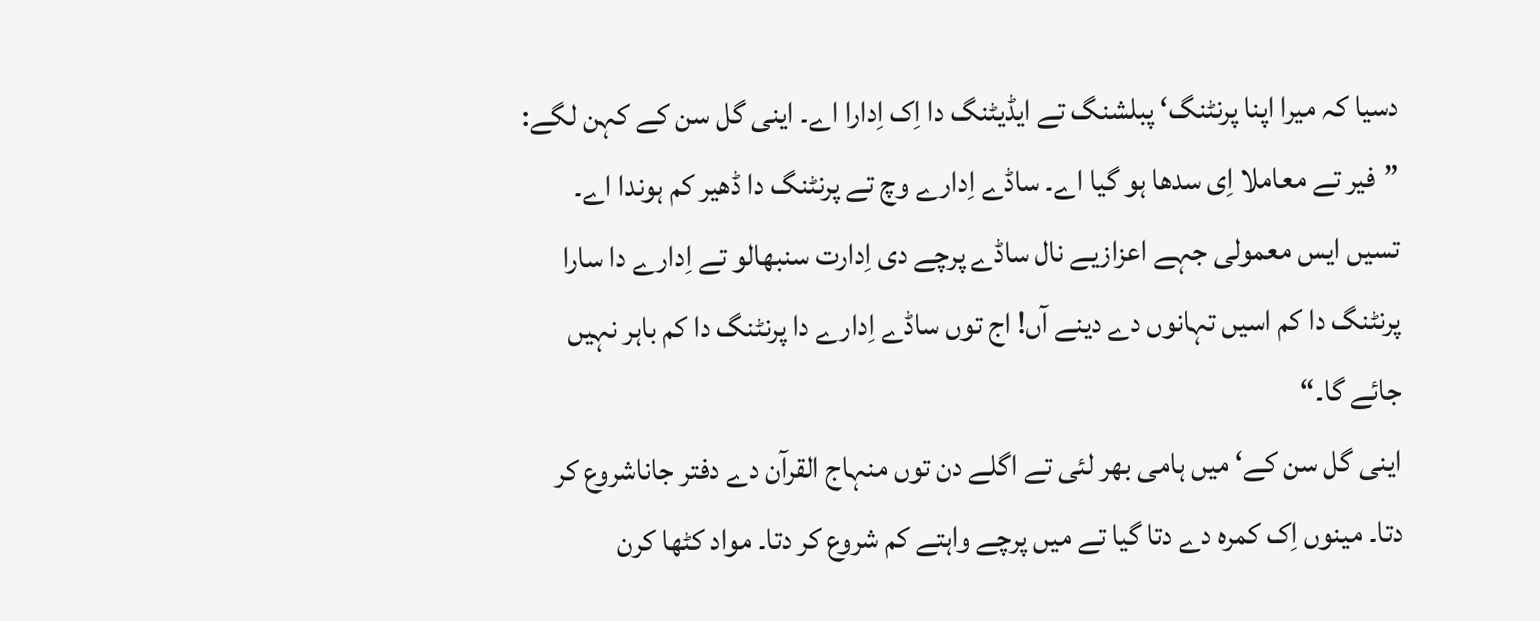دسیا کہ میرا اپنا پرنٹنگ‘ پبلشنگ تے ایڈیٹنگ دا اِک اِدارا اے۔ اینی گل سن کے کہن لگے:
”فیر تے معاملا اِی سدھا ہو گیا اے۔ ساڈے اِدارے وچ تے پرنٹنگ دا ڈھیر کم ہوندا اے۔ تسیں ایس معمولی جہے اعزازیے نال ساڈے پرچے دی اِدارت سنبھالو تے اِدارے دا سارا پرنٹنگ دا کم اسیں تہانوں دے دینے آں! اج توں ساڈے اِدارے دا پرنٹنگ دا کم باہر نہیں جائے گا۔“
اینی گل سن کے‘ میں ہامی بھر لئی تے اگلے دن توں منہاج القرآن دے دفتر جاناشروع کر دتا۔ مینوں اِک کمرہ دے دتا گیا تے میں پرچے واہتے کم شروع کر دتا۔ مواد کٹھا کرن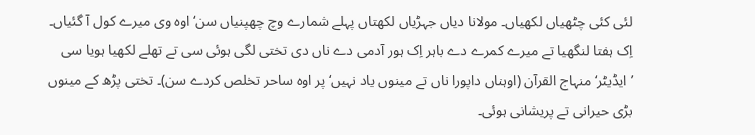لئی کئی چٹھیاں لکھیاں۔ مولانا دیاں جہڑیاں لکھتاں پہلے شمارے وچ چھپنیاں سن‘ اوہ وی میرے کول آ گئیاں۔ اِک ہفتا لنگھیا تے میرے کمرے دے باہر اِک ہور آدمی دے ناں دی تختی لگی ہوئی سی تے تھلے لکھیا ہویا سی ’ایڈیٹر‘ منہاج القرآن (اوہناں داپورا ناں تے مینوں یاد نہیں‘ پر اوہ ساحر تخلص کردے سن)۔ تختی پڑھ کے مینوں بڑی حیرانی تے پریشانی ہوئی۔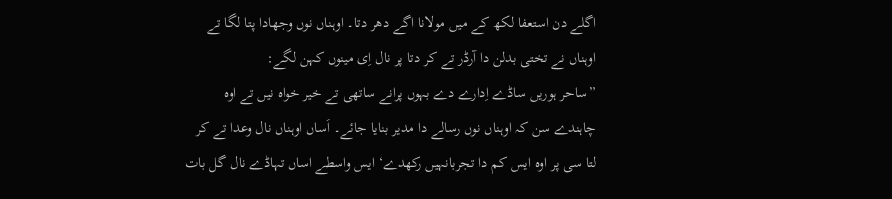اگلے دن استعفا لکھ کے میں مولانا اگے دھر دتا۔ اوہناں نوں وجھادا پتا لگا تے اوہناں نے تختی بدلن دا آرڈر تے کر دتا پر نال اِی مینوں کہن لگے:
”ساحر ہوریں ساڈے اِدارے دے بہوں پرانے ساتھی تے خیر خواہ نیں تے اوہ چاہندے سن کہ اوہناں نوں رسالے دا مدیر بنایا جائے۔ اَساں اوہناں نال وعدا تے کر لتا سی پر اوہ ایس کم دا تجربانہیں رکھدے‘ ایس واسطے اساں تہاڈے نال گل بات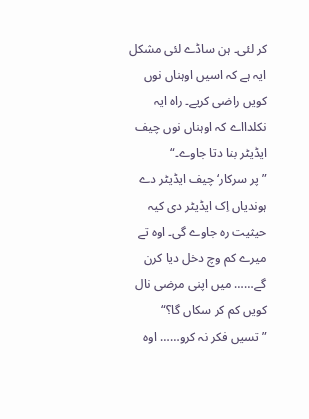کر لئی۔ ہن ساڈے لئی مشکل ایہ ہے کہ اسیں اوہناں نوں کویں راضی کریے۔ راہ ایہ نکلدااے کہ اوہناں نوں چیف ایڈیٹر بنا دتا جاوے۔“
”پر سرکار‘ چیف ایڈیٹر دے ہوندیاں اِک ایڈیٹر دی کیہ حیثیت رہ جاوے گی۔ اوہ تے میرے کم وچ دخل دیا کرن گے…… میں اپنی مرضی نال کویں کم کر سکاں گا؟“ ”تسیں فکر نہ کرو…… اوہ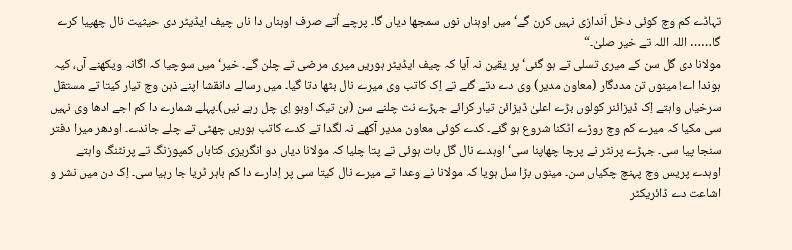تہاڈے کم وچ کوئی دخل اَندازی نہیں کرن گے‘ میں اوہناں نوں سمجھا دیاں گا۔ پرچے اُتے صرف اوہناں دا ناں چیف ایڈیٹر دی حیثیت نال چھپیا کرے گا…… اللہ اللہ تے خیر صلیٰ۔“
مولانا دی گل سن کے میری تسلی تے ہو گئی‘ پر یقین نہ آیا کہ چیف ایڈیٹر ہوریں میری مرضی تے چلن گے۔ خیر‘ میں سوچیا کہ اگانہ ویکھنے آں، کیہ ہوندا اے! مینوں تن مددگار (معاون مدیر) وی دے دتے گئے تے اِک کاتب وی میرے نال بٹھا دتا گیا۔ میں رسالے دانقشا اپنے ذہن وچ تیار کیتا تے مستقل سرخیاں واہتے اِک ڈیزائنر کولوں بڑے اعلیٰ ڈیزائن تیار کرائے جہڑے نت چلنے سن (ہن تیک اوہو اِی چل رہے نیں)۔پہلے شمارے دا کم اجے ادھا وی نہیں سی مکیا کہ میرے کم وچ روڑے اٹکنا شروع ہو گئے۔ کدے کوئی معاون مدیر آکھے نہ لگدا تے کدے کاتب ہوریں چھٹی تے چلے جاندے۔ اودھر میرا دفتر سنجا پیا سی۔ جہڑے پرنٹر نے پرچا چھاپنا سی‘ اوہدے نال گل بات ہوئی تے پتا چلیا کہ مولانا دیاں دو انگریزی کتاباں کمپوزنگ تے پرنٹنگ واہتے اوہدے پریس وچ پہنچ چکیاں سن۔ مینوں بڑا سل ہویا کہ مولانا نے وعدا تے میرے نال کیتا سی پر اِدارے دا کم باہر ٹریا جا رہیا سی۔ اِک دن میں نشر و اشاعت دے ڈائریکٹر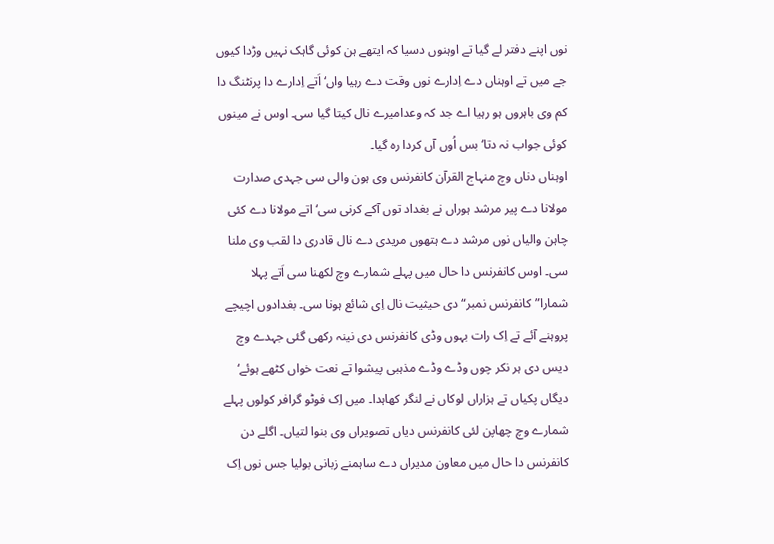نوں اپنے دفتر لے گیا تے اوہنوں دسیا کہ ایتھے ہن کوئی گاہک نہیں وڑدا کیوں جے میں تے اوہناں دے اِدارے نوں وقت دے رہیا واں‘ اَتے اِدارے دا پرنٹنگ دا کم وی باہروں ہو رہیا اے جد کہ وعدامیرے نال کیتا گیا سی۔ اوس نے مینوں کوئی جواب نہ دتا‘ بس اُوں آں کردا رہ گیا۔
اوہناں دناں وچ منہاج القرآن کانفرنس وی ہون والی سی جہدی صدارت مولانا دے پیر مرشد ہوراں نے بغداد توں آکے کرنی سی‘ اتے مولانا دے کئی چاہن والیاں نوں مرشد دے ہتھوں مریدی دے نال قادری دا لقب وی ملنا سی۔ اوس کانفرنس دا حال میں پہلے شمارے وچ لکھنا سی اَتے پہلا شمارا”کانفرنس نمبر“ دی حیثیت نال اِی شائع ہونا سی۔ بغدادوں اچیچے پروہنے آئے تے اِک رات بہوں وڈی کانفرنس دی نینہ رکھی گئی جہدے وچ دیس دی ہر نکر چوں وڈے وڈے مذہبی پیشوا تے نعت خواں کٹھے ہوئے‘ دیگاں پکیاں تے ہزاراں لوکاں نے لنگر کھاہدا۔ میں اِک فوٹو گرافر کولوں پہلے شمارے وچ چھاپن لئی کانفرنس دیاں تصویراں وی بنوا لتیاں۔ اگلے دن کانفرنس دا حال میں معاون مدیراں دے ساہمنے زبانی بولیا جس نوں اِک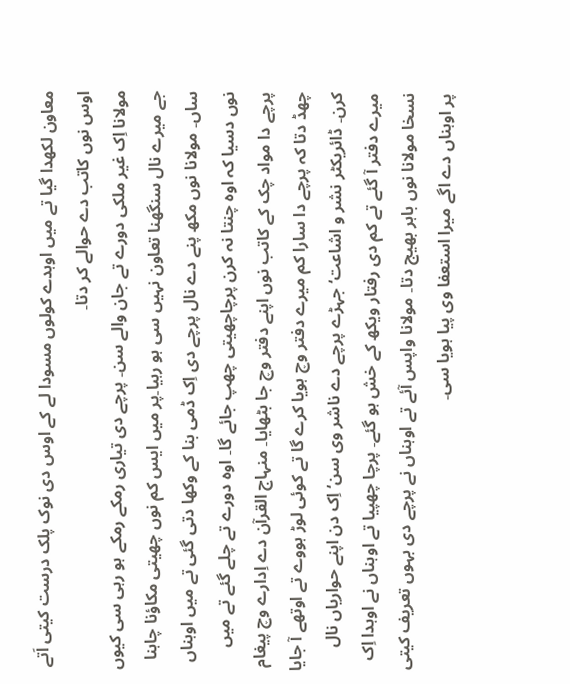معاون لکھدا گیا تے میں اوہدے کولوں مسودا لے کے اوس دی نوک پلک درست کیتی اَتے اوس نوں کاتب دے حوالے کر دتا۔
مولانا اِک غیر ملکی دورے تے جان والے سن۔ پرچے دی تیاری رمکے رمکے ہو رہی سی کیوں جے میرے نال سنگھنا تعاون نہیں سی ہو رہیا۔پر میں ایس کم نوں چھیتی مکاؤنا چاہنا ساں۔ مولانا نوں مکھ پنے دے نال پرچے دی اِک ڈمی بنا کے وکھا دتی گئی تے میں اوہناں نوں دسیا کہ اوہ چنتا نہ کرن پرچاچھیتی چھپ جائے گا۔ اوہ دورے تے چلے گئے تے میں پرچے دا مواد چک کے کاتب نوں اپنے دفتر وچ جا بٹھایا۔ منہاج القرآن دے اِدارے وچ پیغام چھڈ دتا کہ پرچے دا سارا کم میرے دفتر وچ ہویا کرے گا تے کوئی لوڑ ہووے تے اوتھے آ جایا کرن۔ ڈائریکٹر نشر و اشاعت‘ جہڑے پرچے دے ناشر وی سن‘ اِک دن اپنے حواریاں نال میرے دفتر آ گئے تے کم دی رفتار ویکھ کے خش ہو گئے۔ پرچا چھپیا تے اوہناں نے اوہدا اِک نسخا مولانا نوں باہر بھیج دتا۔ مولانا واپس آئے تے اوہناں نے پرچے دی بہوں تعریف کیتی پر اوہناں دے اگے میرا استعفا وی پیا ہویا سی۔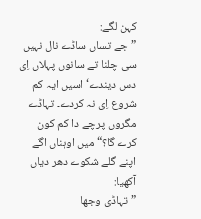کہن لگے:
”جے تساں ساڈے نال نہیں سی چلنا تے سانوں پہلاں اِی دس دیندے‘ اسیں ایہ کم شروع اِی نہ کردے۔ تہاڈے مگروں پرچے دا کم کون کرے گا؟“ میں اوہناں اگے اپنے گلے شکوے دھر دیاں آکھیا:
”تہاڈی وجھا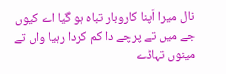نال میرا اَپنا کاروبار تباہ ہو گیا اے کیوں جے میں تے پرچے دا کم کردا رہیا واں تے مینوں تہاڈے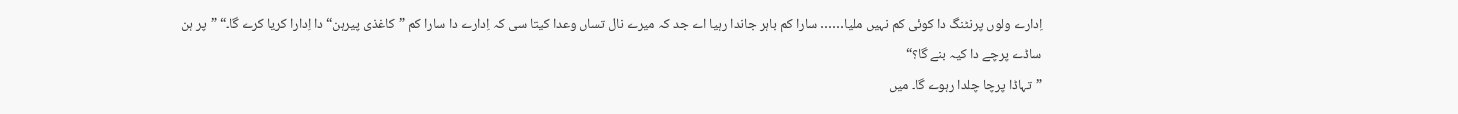اِدارے ولوں پرنٹنگ دا کوئی کم نہیں ملیا…… سارا کم باہر جاندا رہیا اے جد کہ میرے نال تساں وعدا کیتا سی کہ اِدارے دا سارا کم ”کاغذی پیرہن“ دا اِدارا کریا کرے گا۔“ ”پر ہن ساڈے پرچے دا کیہ بنے گا؟“
”تہاڈا پرچا چلدا رہوے گا۔ میں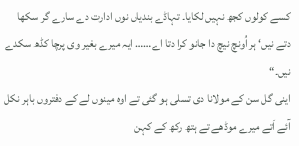کسے کولوں کجھ نہیں لکایا۔ تہاڈے بندیاں نوں ادارت دے سارے گر سکھا دتے نیں‘ ہر اُونچ نیچ دا جانو کرا دتا اے…… ایہ میرے بغیر وی پرچا کڈھ سکدے نیں۔“
اینی گل سن کے مولانا دی تسلی ہو گئی تے اوہ مینوں لے کے دفتروں باہر نکل آئے اَتے میرے موڈھے تے ہتھ رکھ کے کہن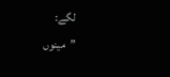لگے:
”مینوں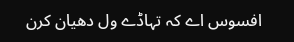افسوس اے کہ تہاڈے ول دھیان کرن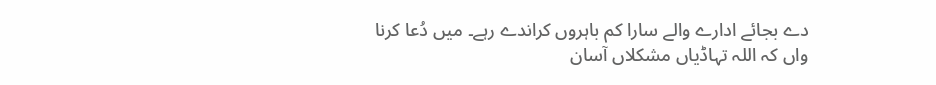دے بجائے ادارے والے سارا کم باہروں کراندے رہے۔ میں دُعا کرنا واں کہ اللہ تہاڈیاں مشکلاں آسان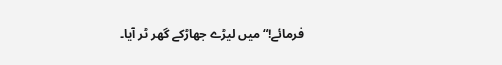فرمائے!“ میں لیڑے جھاڑکے گھر ٹر آیا۔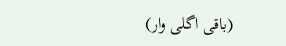(باقی اگلی وار)